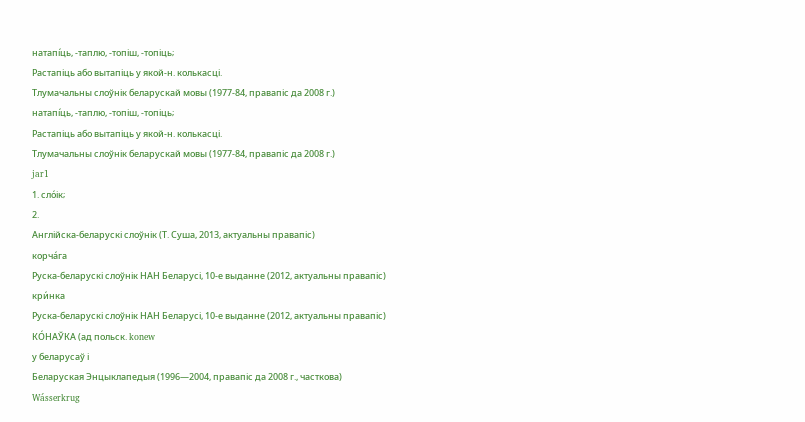натапі́ць, ‑таплю, ‑топіш, ‑топіць;
Растапіць або вытапіць у якой‑н. колькасці.
Тлумачальны слоўнік беларускай мовы (1977-84, правапіс да 2008 г.)
натапі́ць, ‑таплю, ‑топіш, ‑топіць;
Растапіць або вытапіць у якой‑н. колькасці.
Тлумачальны слоўнік беларускай мовы (1977-84, правапіс да 2008 г.)
jar1
1. сло́ік;
2.
Англійска-беларускі слоўнік (Т. Суша, 2013, актуальны правапіс)
корча́га
Руска-беларускі слоўнік НАН Беларусі, 10-е выданне (2012, актуальны правапіс)
кри́нка
Руска-беларускі слоўнік НАН Беларусі, 10-е выданне (2012, актуальны правапіс)
КО́НАЎКА (ад польск. konew
у беларусаў і
Беларуская Энцыклапедыя (1996—2004, правапіс да 2008 г., часткова)
Wásserkrug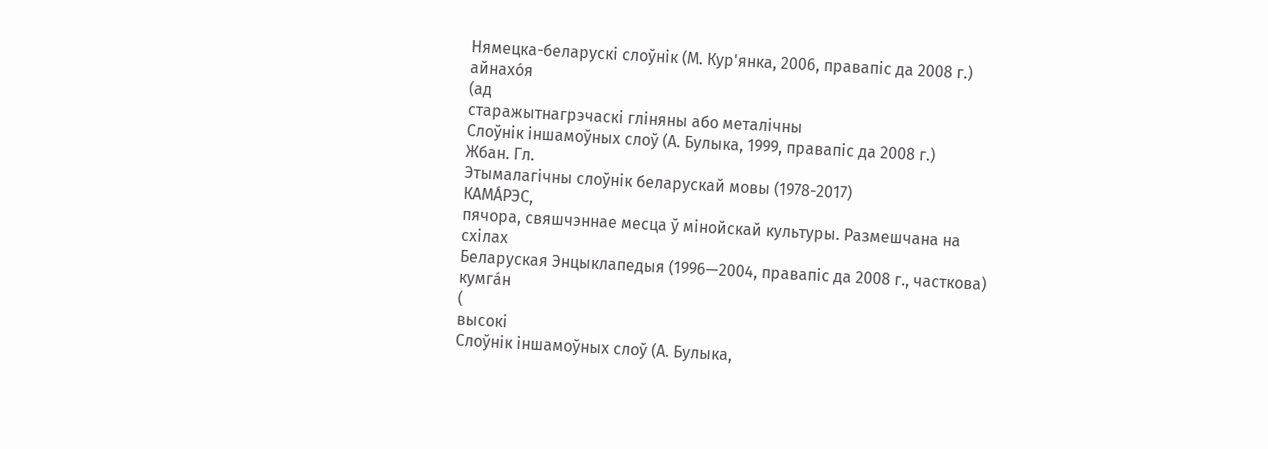Нямецка-беларускі слоўнік (М. Кур'янка, 2006, правапіс да 2008 г.)
айнахо́я
(ад
старажытнагрэчаскі гліняны або металічны
Слоўнік іншамоўных слоў (А. Булыка, 1999, правапіс да 2008 г.)
Жбан. Гл.
Этымалагічны слоўнік беларускай мовы (1978-2017)
КАМА́РЭС,
пячора, свяшчэннае месца ў мінойскай культуры. Размешчана на схілах
Беларуская Энцыклапедыя (1996—2004, правапіс да 2008 г., часткова)
кумга́н
(
высокі
Слоўнік іншамоўных слоў (А. Булыка,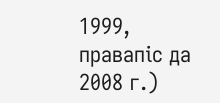1999, правапіс да 2008 г.)